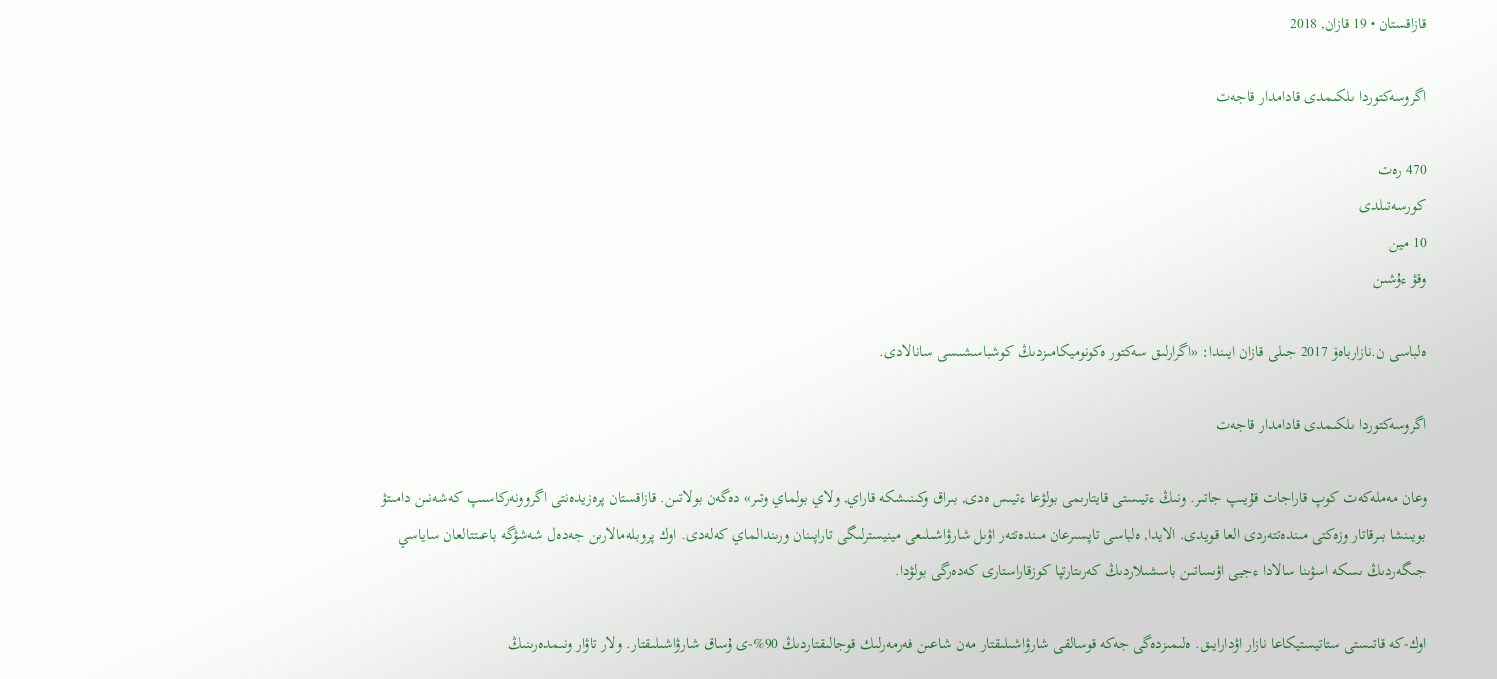قازاقستان • 19 قازان, 2018

اگروسەكتوردا ىلكىمدى قادامدار قاجەت

470 رەت
كورسەتىلدى
10 مين
وقۋ ءۇشىن

ەلباسى ن.نازارباەۆ 2017 جىلى قازان ايىندا: «اگرارلىق سەكتور ەكونوميكامىزدىڭ كوشباسشىسى سانالادى.

اگروسەكتوردا ىلكىمدى قادامدار قاجەت

وعان مەملەكەت كوپ قاراجات قۇيىپ جاتىر. ونىڭ ءتيىستى قايتارىمى بولۋعا ءتيىس ەدى, بىراق وكىنىشكە قاراي, ولاي بولماي وتىر» دەگەن بولاتىن. قازاقستان پرەزيدەنتى اگروونەركاسىپ كەشەنىن دامىتۋ بويىنشا بىرقاتار وزەكتى مىندەتتەردى العا قويدى. الايدا, ەلباسى تاپسىرعان مىندەتتەر اۋىل شارۋاشىلىعى مينيسترلىگى تاراپىنان ورىندالماي كەلەدى. اوك پروبلەمالارىن جەدەل شەشۋگە باعىتتالعان ساياسي جىگەردىڭ ىسكە اسۋىنا سالادا ءجيى اۋىساتىن باسشىلاردىڭ كەرىتارتپا كوزقاراستارى كەدەرگى بولۋدا.

اوك-كە قاتىستى ستاتيستيكاعا نازار اۋدارايىق. ەلىمىزدەگى جەكە قوسالقى شارۋاشىلىقتار مەن شاعىن فەرمەرلىك قوجالىقتاردىڭ 90%-ى ۇساق شارۋاشىلىقتار. ولار تاۋار ونىمدەرىنىڭ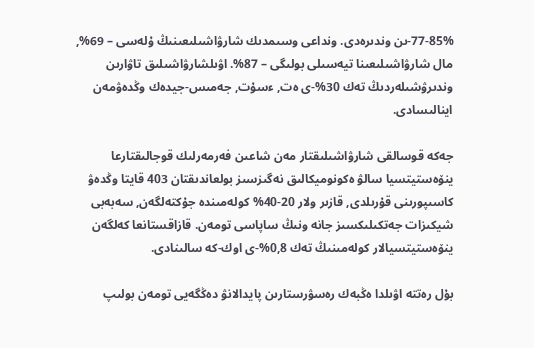77-85%-ىن وندىرەدى. ونداعى وسىمدىك شارۋاشىلىعىنىڭ ۇلەسى – 69%, مال شارۋاشىلىعىنا تيەسىلى بولىگى – 87%. اۋىلشارۋاشىلىق تاۋارىن وندىرۋشىلەردىڭ تەك 30%-ى ەت, ءسۇت, جەمىس-جيدەك وڭدەۋمەن اينالىسادى.

جەكە قوسالقى شارۋاشىلىقتار مەن شاعىن فەرمەرلىك قوجالىقتارعا ينۆەستيتسيا سالۋ ەكونوميكالىق نەگىزسىز بولعاندىقتان 403 قايتا وڭدەۋ كاسىپورىنى قۇرىلدى, قازىر ولار 20-40% كولەمىندە جۇكتەلگەن, سەبەبى شيكىزات جەتكىلىكسىز جانە ونىڭ ساپاسى تومەن. قازاقستانعا كەلگەن ينۆەستيتسيالار كولەمىنىڭ تەك 0,8%-ى اوك-كە سالىنادى.

بۇل رەتتە اۋىلدا ەڭبەك رەسۋرستارىن پايدالانۋ دەڭگەيى تومەن بولىپ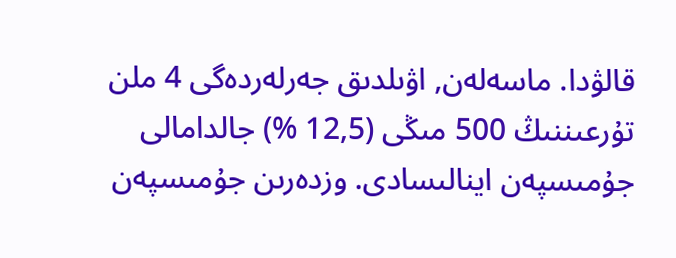قالۋدا. ماسەلەن, اۋىلدىق جەرلەردەگى 4 ملن تۇرعىننىڭ 500 مىڭى (12,5 %) جالدامالى جۇمىسپەن اينالىسادى. وزدەرىن جۇمىسپەن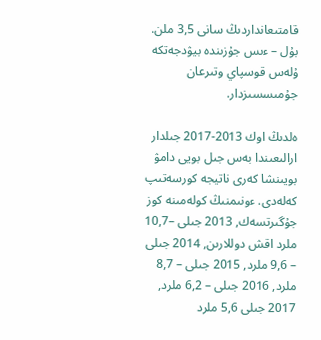قامتىعانداردىڭ سانى 3,5 ملن. بۇل – ءىس جۇزىندە بيۋدجەتكە ۇلەس قوسپاي وتىرعان جۇمىسسىزدار.

ەلدىڭ اوك 2013-2017 جىلدار ارالىعىندا بەس جىل بويى دامۋ بويىنشا كەرى ناتيجە كورسەتىپ كەلەدى. ءونىمنىڭ كولەمىنە كوز جۇگىرتسەك, 2013 جىلى –10,7 ملرد اقش دوللارىن, 2014 جىلى – 9,6 ملرد, 2015 جىلى – 8,7 ملرد, 2016 جىلى – 6,2 ملرد, 2017 جىلى 5,6 ملرد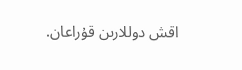اقش دوللارىن قۇراعان.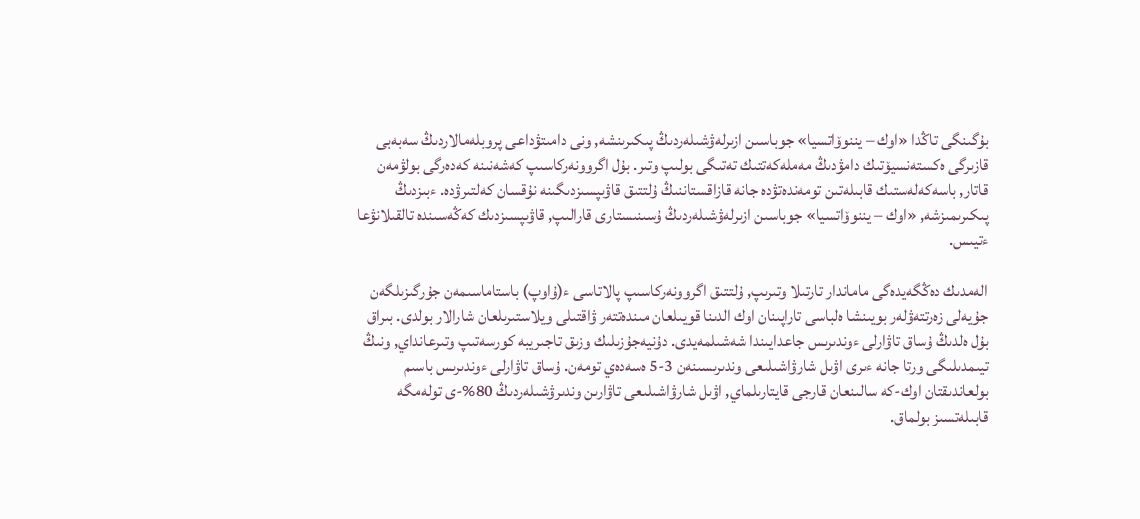بۇگىنگى تاڭدا «اوك – يننوۆاتسيا» جوباسىن ازىرلەۋشىلەردىڭ پىكىرىنشە, ونى دامىتۋداعى پروبلەمالاردىڭ سەبەبى قازىرگى ەكستەنسيۆتىك دامۋدىڭ مەملەكەتتىك تەتىگى بولىپ وتىر. بۇل اگروونەركاسىپ كەشەنىنە كەدەرگى بولۋمەن قاتار, باسەكەلەستىك قابىلەتىن تومەندەتۋدە جانە قازاقستاننىڭ ۇلتتىق قاۋىپسىزدىگىنە نۇقسان كەلتىرۋدە. ءبىزدىڭ پىكىرىمىزشە, «اوك – يننوۆاتسيا» جوباسىن ازىرلەۋشىلەردىڭ ۇسىنىستارى قارالىپ, قاۋىپسىزدىك كەڭەسىندە تالقىلانۋعا ءتيىس.

الەمدىك دەڭگەيدەگى ماماندار تارتىلا وتىرىپ, ۇلتتىق اگروونەركاسىپ پالاتاسى ء(ۇاوپ) باستاماسىمەن جۇرگىزىلگەن جۇيەلى زەرتتەۋلەر بويىنشا ەلباسى تاراپىنان اوك الدىنا قويىلعان مىندەتتەر ۋاقتىلى ويلاستىرىلعان شارالار بولدى. بىراق بۇل ەلدىڭ ۇساق تاۋارلى ءوندىرىس جاعدايىندا شەشىلمەيدى. دۇنيەجۇزىلىك وزىق تاجىريبە كورسەتىپ وتىرعانداي, ونىڭ تيىمدىلىگى ورتا جانە ءىرى اۋىل شارۋاشىلىعى وندىرىسىنەن 3-5 ەسەدەي تومەن. ۇساق تاۋارلى ءوندىرىس باسىم بولعاندىقتان اوك-كە سالىنعان قارجى قايتارىلماي, اۋىل شارۋاشىلىعى تاۋارىن وندىرۋشىلەردىڭ 80%-ى تولەمگە قابىلەتسىز بولماق.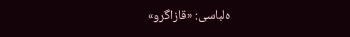ەلباسى: «قازاگرو»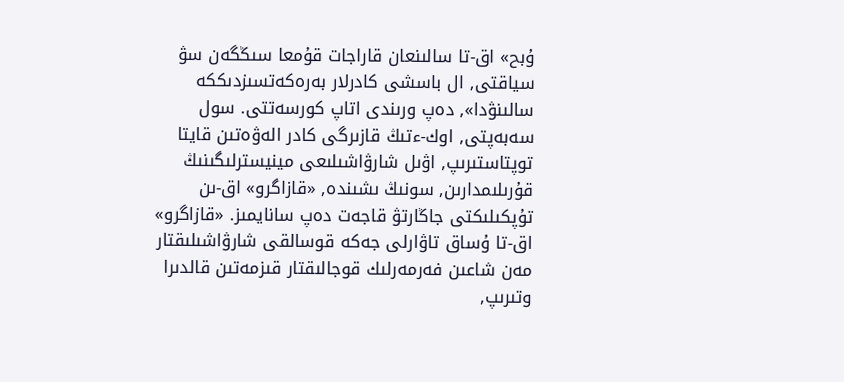ۇبح» اق-تا سالىنعان قاراجات قۇمعا سىڭگەن سۋ سياقتى, ال باسشى كادرلار بەرەكەتسىزدىككە سالىنۋدا», دەپ ورىندى اتاپ كورسەتتى. سول سەبەپتى, اوك-ءتىڭ قازىرگى كادر الەۋەتىن قايتا توپتاستىرىپ, اۋىل شارۋاشىلىعى مينيسترلىگىنىڭ قۇرىلىمدارىن, سونىڭ ىشىندە, «قازاگرو» اق-ىن تۇپكىلىكتى جاڭارتۋ قاجەت دەپ سانايمىز. «قازاگرو» اق-تا ۇساق تاۋارلى جەكە قوسالقى شارۋاشىلىقتار مەن شاعىن فەرمەرلىك قوجالىقتار قىزمەتىن قالدىرا وتىرىپ,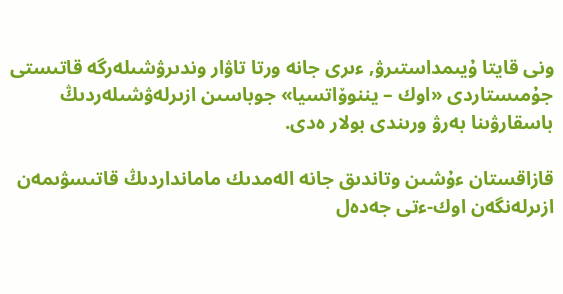ونى قايتا ۇيىمداستىرۋ, ءىرى جانە ورتا تاۋار وندىرۋشىلەرگە قاتىستى جۇمىستاردى «اوك – يننوۆاتسيا» جوباسىن ازىرلەۋشىلەردىڭ باسقارۋىنا بەرۋ ورىندى بولار ەدى.

قازاقستان ءۇشىن وتاندىق جانە الەمدىك مامانداردىڭ قاتىسۋىمەن ازىرلەنگەن اوك-ءتى جەدەل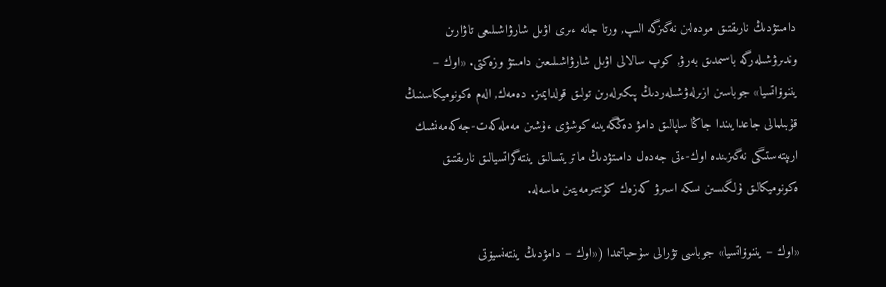دامىتۋدىڭ نارىقتىق مودەلىن نەگىزگە الىپ, ورتا جانە ءىرى اۋىل شارۋاشىلىعى تاۋارىن وندىرۋشىلەرگە باسىمدىق بەرۋ, كوپ سالالى اۋىل شارۋاشىلىعىن دامىتۋ وزەكتى. «اوك – يننوۆاتسيا» جوباسىن ازىرلەۋشىلەردىڭ پىكىرلەرىن تولىق قولدايمىز. دەمەك, الەم ەكونوميكاسىنىڭ قۇبىلمالى جاعدايىندا جاڭا ساپالىق دامۋ دەڭگەيىنە كوشۋى ءۇشىن مەملەكەت-جەكەمەنشىك ارىپتەستىگى نەگىزىندە اوك-ءتى جەدەل دامىتۋدىڭ ماتريتسالىق ينتەگراتسيالىق نارىقتىق ەكونوميكالىق ۇلگىسىن ىسكە اسىرۋ كەزەك كۇتتىرمەيتىن ماسەلە.

«اوك – يننوۆاتسيا» جوباسى تۋرالى سۇحباتىمدا («اوك – دامۋدىڭ ينتەنسيۆتى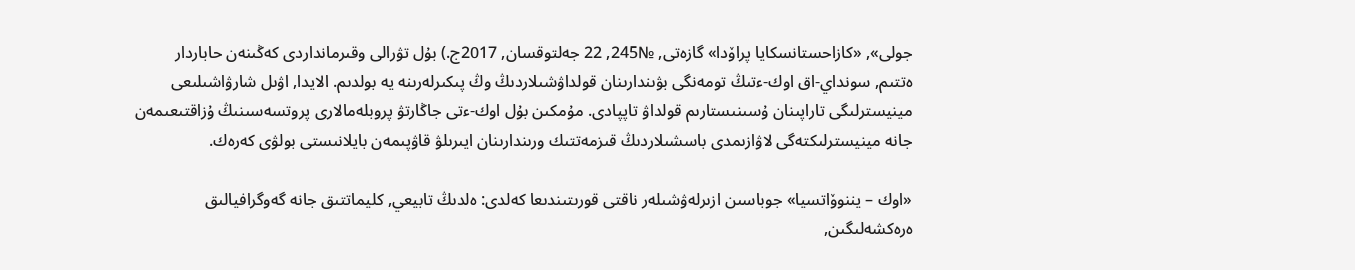جولى», «كازاحستانسكايا پراۆدا» گازەتى, №245, 22 جەلتوقسان, 2017ج.) بۇل تۋرالى وقىرمانداردى كەڭىنەن حاباردار ەتتىم, سونداي-اق اوك-ءتىڭ تومەنگى بۋىندارىنان قولداۋشىلاردىڭ وڭ پىكىرلەرىنە يە بولدىم. الايدا, اۋىل شارۋاشىلىعى مينيسترلىگى تاراپىنان ۇسىنىستارىم قولداۋ تاپپادى. مۇمكىن بۇل اوك-ءتى جاڭارتۋ پروبلەمالارى پروتسەسىنىڭ ۇزاقتىعىمەن جانە مينيسترلىكتەگى لاۋازىمدى باسشىلاردىڭ قىزمەتتىك ورىندارىنان ايىرىلۋ قاۋپىمەن بايلانىستى بولۋى كەرەك.

«اوك – يننوۆاتسيا» جوباسىن ازىرلەۋشىلەر ناقتى قورىتىندىعا كەلدى: ەلدىڭ تابيعي, كليماتتىق جانە گەوگرافيالىق ەرەكشەلىگىن,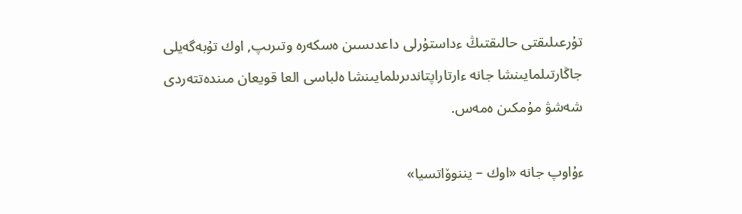تۇرعىلىقتى حالىقتىڭ ءداستۇرلى داعدىسىن ەسكەرە وتىرىپ, اوك تۇبەگەيلى جاڭارتىلمايىنشا جانە ءارتاراپتاندىرىلمايىنشا ەلباسى العا قويعان مىندەتتەردى شەشۋ مۇمكىن ەمەس.

ءۇاوپ جانە «اوك – يننوۆاتسيا»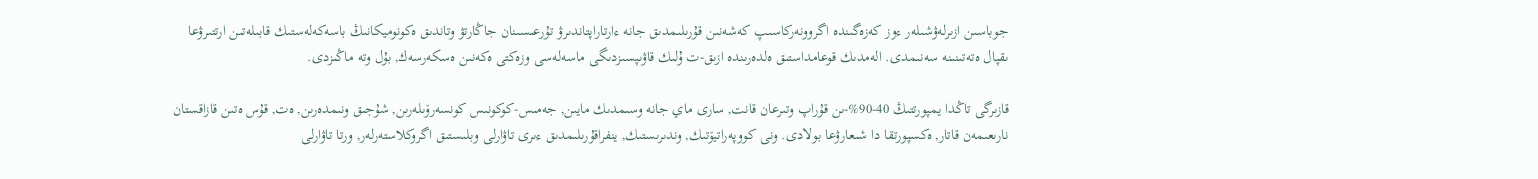جوباسىن ازىرلەۋشىلەر ءوز كەزەگىندە اگروونەركاسىپ كەشەنىن قۇرىلىمدىق جانە ءارتاراپتاندىرۋ تۇرعىسىنان جاڭارتۋ وتاندىق ەكونوميكانىڭ باسەكەلەستىك قابىلەتىن ارتتىرۋعا ىقپال ەتەتىنىنە سەنىمدى. الەمدىك قوعامداستىق ەلدەرىندە ازىق-ت ۇلىك قاۋىپسىزدىگى ماسەلەسى وزەكتى ەكەنىن ەسكەرسەك, بۇل وتە ماڭىزدى.

قازىرگى تاڭدا يمپورتتىڭ 40-90%-ىن قۇراپ وتىرعان قانت, سارى ماي جانە وسىمدىك مايىن, جەمىس-كوكونىس كونسەرۆىلەرىن, شۇجىق ونىمدەرىن, ەت, قۇس ەتىن قازاقستان نارىعىمەن قاتار, ەكسپورتقا دا شىعارۋعا بولادى. ونى كووپەراتيۆتىك, وندىرىستىك, ينفراقۇرىلىمدىق ءىرى تاۋارلى وبلىستىق اگروكلاستەرلەر, ورتا تاۋارلى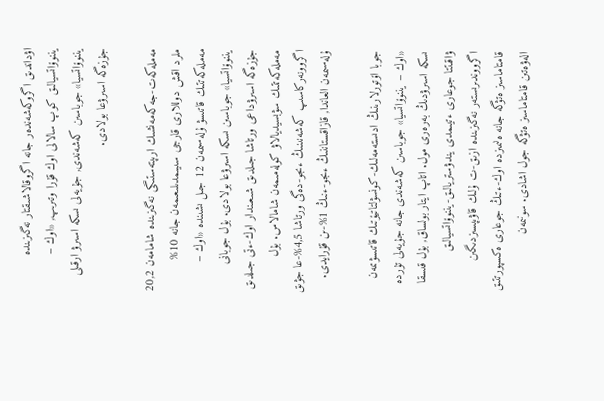اۋداندىق اگروكەشەندەر جانە اگروقالاشىقتار نەگىزىندە يننوۆاتسيالىق كوپ سالالى اوك قۇرا وتىرىپ, «اوك – يننوۆاتسيا» جوباسىن كەشەندى, جۇيەلى ىسكە اسىرۋ ارقىلى جۇزەگە اسىرۋعا بولادى.

مەملەكەت-جەكەمەنشىك ارىپتەستىگى نەگىزىندە شامامەن 20,2 ملرد اقش دوللارى قارجى سىيىمدىلىعىمەن جانە 10% مەملەكەتتىك قاتىسۋ ۇلەسىمەن 12 جىل ىشىندە «اوك – يننوۆاتسيا» جوباسىن ىسكە اسىرۋعا بولادى. بۇل جوبانى جۇزەگە اسىرۋداعى ورتاشا جىلدىق شىعىندار اوك-ءتى جىلدىق مەملەكەتتىك سۋبسيديالاۋ كولەمىمەن شامالاس. بۇل اگروونەركاسىپ كەشەنىنىڭ ءىجو-دەگى ورتاشا 4,5%-عا جۋىق ۇلەسىمەن العاندا, قازاقستاننىڭ ءىجو-ءنىڭ 1%-ىن قۇرايدى.

جوبا اۆتورلارىنىڭ ادىستەمەلىك-كونسۋلتاتيۆتىك قاتىسۋىمەن «اوك – يننوۆاتسيا» جوباسىن كەشەندى جانە جۇيەلى تۇردە ىسكە اسىرۋدىڭ بەرەرى مول. اتاپ ايتار بولساق, بۇل قىسقا ۋاقىتتا جوعارى ءتيىمدى يندۋستريالىق-يننوۆاتسيالىق اگرووندىرىستەر نەگىزىندە ازىق-ت ۇلىك قاۋىپسىزدىگىن قامتاماسىز ەتۋگە جانە ەلىمىزدە اوك-ءتىڭ جوعارى ەكسپورتتىق الەۋەتىن قامتاماسىز ەتۋگە جول اشادى. سونىمەن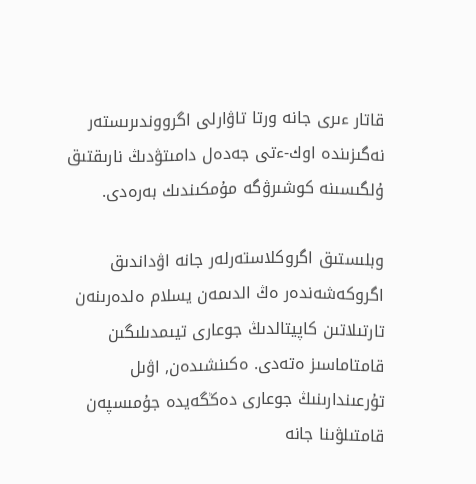قاتار ءىرى جانە ورتا تاۋارلى اگرووندىرىستەر نەگىزىندە اوك-ءتى جەدەل دامىتۋدىڭ نارىقتىق ۇلگىسىنە كوشىرۋگە مۇمكىندىك بەرەدى.

وبلىستىق اگروكلاستەرلەر جانە اۋداندىق اگروكەشەندەر ەڭ الدىمەن يسلام ەلدەرىنەن تارتىلاتىن كاپيتالدىڭ جوعارى تيىمدىلىگىن قامتاماسىز ەتەدى. ەكىنشىدەن, اۋىل تۇرعىندارىنىڭ جوعارى دەڭگەيدە جۇمىسپەن قامتىلۋىنا جانە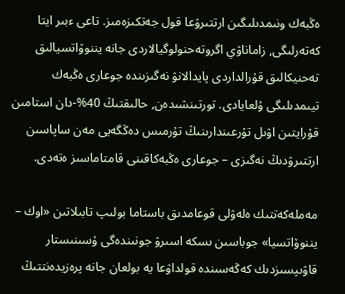ەڭبەك ونىمدىلىگىن ارتتىرۋعا قول جەتكىزەمىز. تاعى ءبىر ايتا كەتەرلىگى, زاماناۋي اگروتەحنولوگيالاردى جانە يننوۆاتسيالىق تەحنيكالىق قۇرالداردى پايدالانۋ نەگىزىندە جوعارى ەڭبەك تيىمدىلىگى ۇلعايادى. تورتىنشىدەن, حالىقتىڭ 40%-دان استامىن قۇرايتىن اۋىل تۇرعىندارىنىڭ تۇرمىس دەڭگەيى مەن ساپاسىن ارتتىرۋدىڭ نەگىزى – جوعارى ەڭبەكاقىنى قامتاماسىز ەتەدى.

مەملەكەتتىك ەلەۋلى قوعامدىق باستاما بولىپ تابىلاتىن «اوك – يننوۆاتسيا» جوباسىن ىسكە اسىرۋ جونىندەگى ۇسىنىستار قاۋىپسىزدىك كەڭەسىندە قولداۋعا يە بولعان جانە پرەزيدەنتتىڭ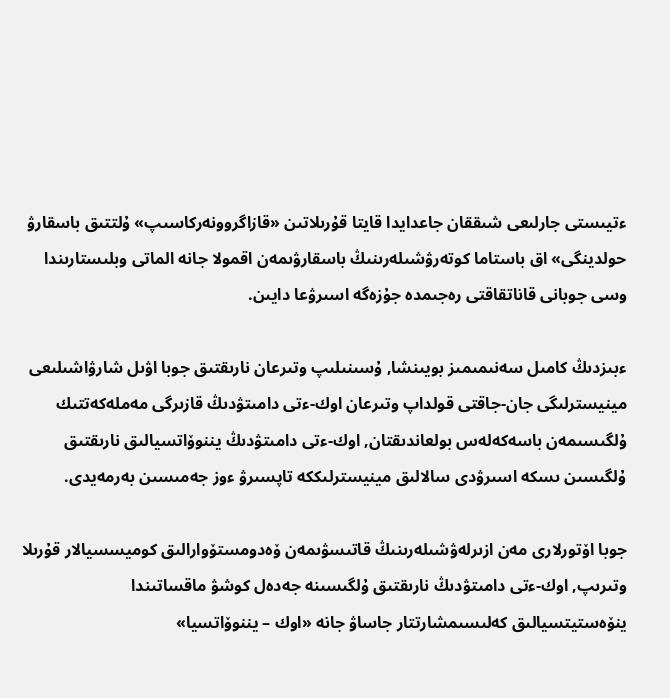ءتيىستى جارلىعى شىققان جاعدايدا قايتا قۇرىلاتىن «قازاگروونەركاسىپ» ۇلتتىق باسقارۋ حولدينگى» اق باستاما كوتەرۋشىلەرىنىڭ باسقارۋىمەن اقمولا جانە الماتى وبلىستارىندا وسى جوبانى قاناتقاقتى رەجىمدە جۇزەگە اسىرۋعا دايىن.

ءبىزدىڭ كامىل سەنىمىمىز بويىنشا, ۇسىنىلىپ وتىرعان نارىقتىق جوبا اۋىل شارۋاشىلىعى مينيسترلىگى جان-جاقتى قولداپ وتىرعان اوك-ءتى دامىتۋدىڭ قازىرگى مەملەكەتتىك ۇلگىسىمەن باسەكەلەس بولعاندىقتان, اوك-ءتى دامىتۋدىڭ يننوۆاتسيالىق نارىقتىق ۇلگىسىن ىسكە اسىرۋدى سالالىق مينيسترلىككە تاپسىرۋ ءوز جەمىسىن بەرمەيدى.

جوبا اۆتورلارى مەن ازىرلەۋشىلەرىنىڭ قاتىسۋىمەن ۆەدومستۆوارالىق كوميسسيالار قۇرىلا وتىرىپ, اوك-ءتى دامىتۋدىڭ نارىقتىق ۇلگىسىنە جەدەل كوشۋ ماقساتىندا ينۆەستيتسيالىق كەلىسىمشارتتار جاساۋ جانە «اوك – يننوۆاتسيا»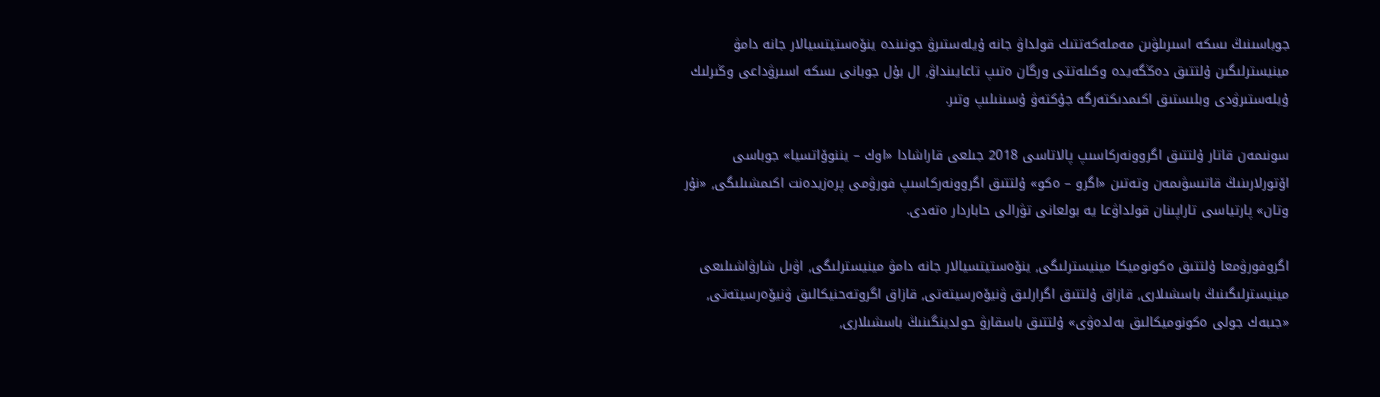جوباسىنىڭ ىسكە اسىرىلۋىن مەملەكەتتىك قولداۋ جانە ۇيلەستىرۋ جونىندە ينۆەستيتسيالار جانە دامۋ مينيسترلىگىن ۇلتتىق دەڭگەيدە وكىلەتتى ورگان ەتىپ تاعايىنداۋ, ال بۇل جوبانى ىسكە اسىرۋداعى وڭىرلىك ۇيلەستىرۋدى وبلىستىق اكىمدىكتەرگە جۇكتەۋ ۇسىنىلىپ وتىر.

سونىمەن قاتار ۇلتتىق اگروونەركاسىپ پالاتاسى 2018 جىلعى قاراشادا «اوك – يننوۆاتسيا» جوباسى اۆتورلارىنىڭ قاتىسۋىمەن وتەتىن «اگرو – ەكو» ۇلتتىق اگروونەركاسىپ فورۋمى پرەزيدەنت اكىمشىلىگى, «نۇر وتان» پارتياسى تاراپىنان قولداۋعا يە بولعانى تۋرالى حاباردار ەتەدى.

اگروفورۋمعا ۇلتتىق ەكونوميكا مينيسترلىگى, ينۆەستيتسيالار جانە دامۋ مينيسترلىگى, اۋىل شارۋاشىلىعى مينيسترلىگىنىڭ باسشىلارى, قازاق ۇلتتىق اگرارلىق ۋنيۆەرسيتەتى, قازاق اگروتەحنيكالىق ۋنيۆەرسيتەتى, «جىبەك جولى ەكونوميكالىق بەلدەۋى» ۇلتتىق باسقارۋ حولدينگىنىڭ باسشىلارى,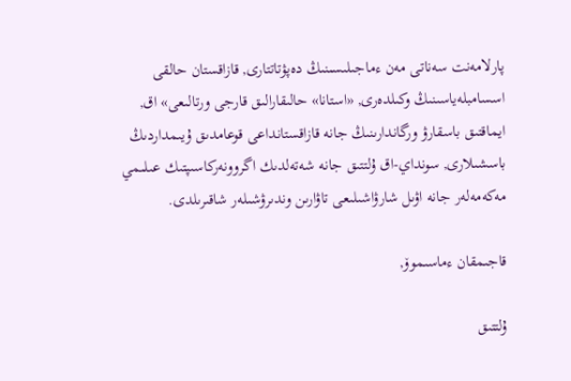پارلامەنت سەناتى مەن ءماجىلىسىنىڭ دەپۋتاتتارى, قازاقستان حالقى اسسامبلەياسىنىڭ وكىلدەرى, «استانا» حالىقارالىق قارجى ورتالىعى» اق, ايماقتىق باسقارۋ ورگاندارىنىڭ جانە قازاقستانداعى قوعامدىق ۇيىمداردىڭ باسشىلارى, سونداي-اق ۇلتتىق جانە شەتەلدىك اگروونەركاسىپتىك عىلىمي مەكەمەلەر جانە اۋىل شارۋاشىلىعى تاۋارىن وندىرۋشىلەر شاقىرىلدى.

قاجىمقان ءماسىموۆ,

ۇلتتىق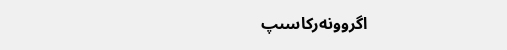اگروونەركاسىپ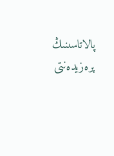پالاتاسىنىڭ پرەزيدەنتى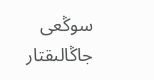سوڭعى جاڭالىقتار